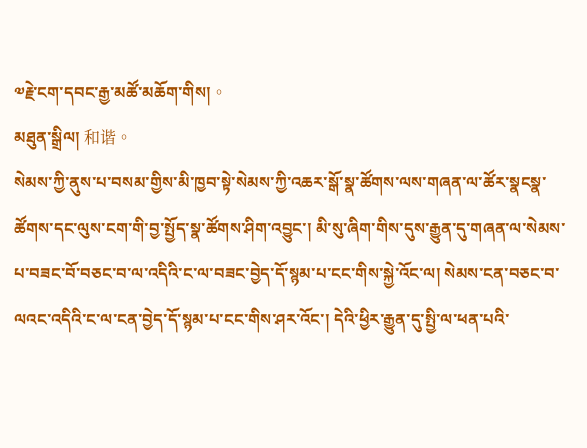༧རྗེ་ངག་དབང་རྒྱ་མཚོ་མཆོག་གིས།。
མཐུན་སྒྲིལ། 和谐。
སེམས་ཀྱི་ནུས་པ་བསམ་གྱིས་མི་ཁྱབ་སྟེ་སེམས་ཀྱི་འཆར་སྒོ་སྣ་ཚོགས་ལས་གཞན་ལ་ཚོར་སྣངསྣ་ཚོགས་དང་ལུས་ངག་གི་བྱ་སྤྱོད་སྣ་ཚོགས་ཤིག་འབྱུང་། མི་སུ་ཞིག་གིས་དུས་རྒྱུན་དུ་གཞན་ལ་སེམས་པ་བཟང་བོ་བཅང་བ་ལ་འདིའི་ང་ལ་བཟང་བྱེད་དོ་སྙམ་པ་ངང་གིས་སྐྱེ་འོང་ལ། སེམས་ངན་བཅང་བ་ལའང་འདིའི་ང་ལ་ངན་བྱེད་དོ་སྙམ་པ་ངང་གིས་ཤར་འོང་། དེའི་ཕྱིར་རྒྱུན་དུ་སྤྱི་ལ་ཕན་པའི་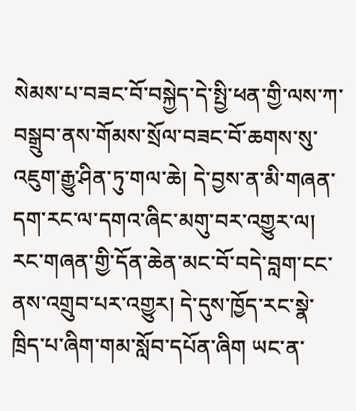སེམས་པ་བཟང་བོ་བསྐྱེད་དེ་སྤྱི་ཕན་གྱི་ལས་ཀ་བསྒྲུབ་ནས་གོམས་སྲོལ་བཟང་བོ་ཆགས་སུ་འཇུག་རྒྱུ་ཤིན་ཏུ་གལ་ཆེ། དེ་བྱས་ན་མི་གཞན་དག་རང་ལ་དགའ་ཞིང་མགུ་བར་འགྱུར་ལ། རང་གཞན་གྱི་དོན་ཆེན་མང་བོ་བདེ་བླག་ངང་ནས་འགྲུབ་པར་འགྱུར། དེ་དུས་ཁྱོད་རང་སྣེ་ཁྲིད་པ་ཞིག་གམ་སློབ་དཔོན་ཞིག ཡང་ན་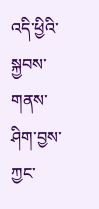འདི་ཕྱིའི་སྐྱབས་གནས་ཤིག་བྱས་ཀྱང་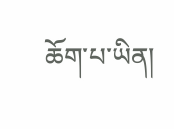ཆོག་པ་ཡིན།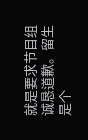就是要求节目组诚恳道歉。留生是个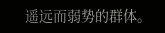遥远而弱势的群体。